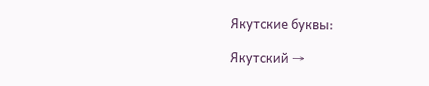Якутские буквы:

Якутский →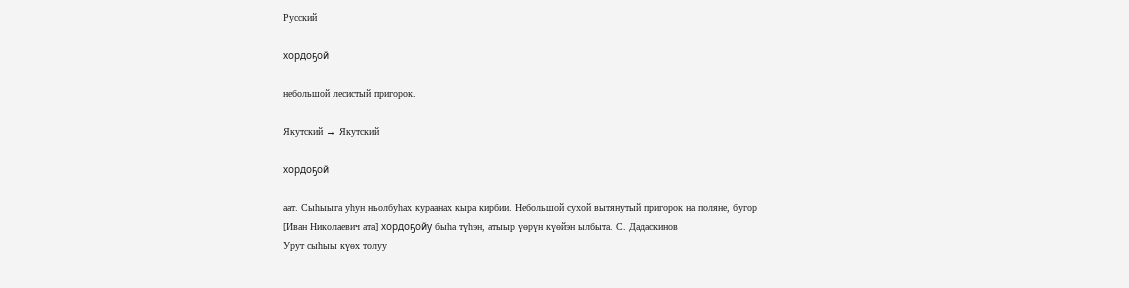Русский

хордоҕой

небольшой лесистый пригорок.

Якутский → Якутский

хордоҕой

аат. Сыһыыга уһун ньолбуһах кураанах кыра кирбии. Небольшой сухой вытянутый пригорок на поляне, бугор
[Иван Николаевич ата] хордоҕойу быһа түһэн, атыыр үөрүн күөйэн ылбыта. С. Дадаскинов
Урут сыһыы күөх толуу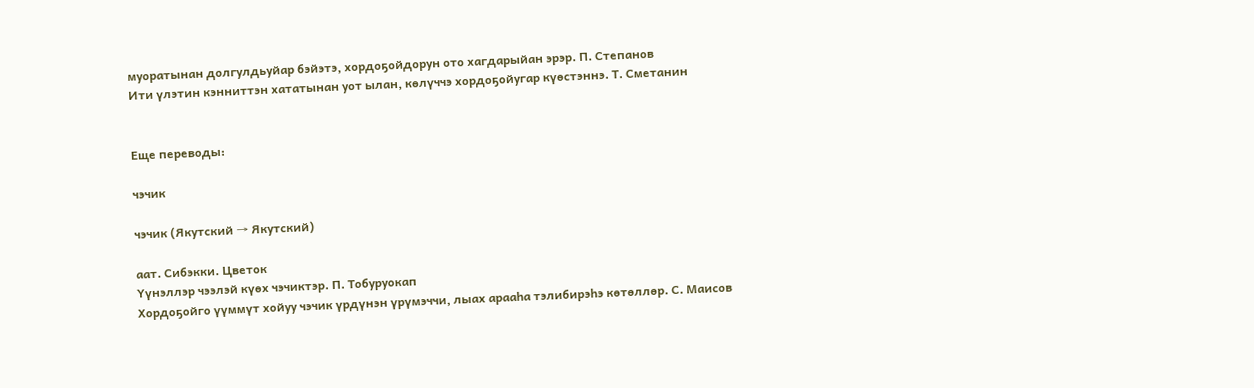муоратынан долгулдьуйар бэйэтэ, хордоҕойдорун ото хагдарыйан эрэр. П. Степанов
Ити үлэтин кэнниттэн хататынан уот ылан, көлүччэ хордоҕойугар күөстэннэ. Т. Сметанин


Еще переводы:

чэчик

чэчик (Якутский → Якутский)

аат. Сибэкки. Цветок
Үүнэллэр чээлэй күөх чэчиктэр. П. Тобуруокап
Хордоҕойго үүммүт хойуу чэчик үрдүнэн үрүмэччи, лыах арааһа тэлибирэһэ көтөллөр. С. Маисов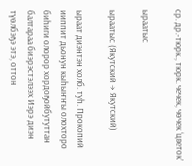ср. др.-тюрк., тюрк. чечек, чөчек ‘цветок’

ыраатыс

ыраатыс (Якутский → Якутский)

ыраат диэнтэн холб. туһ. Прокопий ииппит дьонун кыһыҥҥы олохторо биһиги олорор хордоҕойбутуттан балтараа биэрэстэлээх Иэрэ диэн түөлбэҕэ этэ, оттон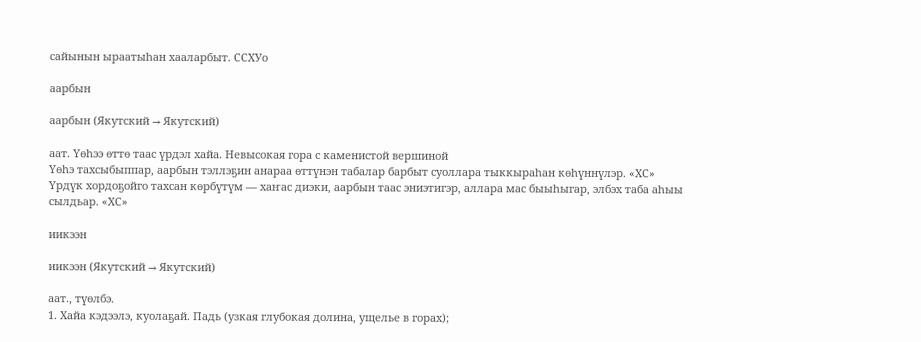сайынын ыраатыһан хааларбыт. ССХУо

аарбын

аарбын (Якутский → Якутский)

аат. Үөһээ өттө таас үрдэл хайа. Невысокая гора с каменистой вершиной
Үөһэ тахсыбыппар, аарбын тэллэҕин анараа өттүнэн табалар барбыт суоллара тыккыраһан көһүннүлэр. «ХС»
Үрдүк хордоҕойго тахсан көрбүтүм — хаҥас диэки, аарбын таас эниэтигэр, аллара мас быыһыгар, элбэх таба аһыы сылдьар. «ХС»

иикээн

иикээн (Якутский → Якутский)

аат., түөлбэ.
1. Хайа кэдээлэ, куолаҕай. Падь (узкая глубокая долина, ущелье в горах);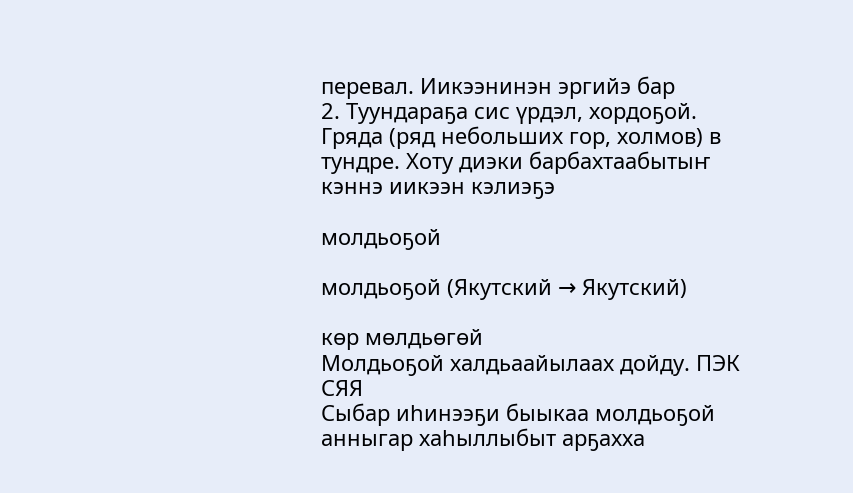перевал. Иикээнинэн эргийэ бар
2. Туундараҕа сис үрдэл, хордоҕой. Гряда (ряд небольших гор, холмов) в тундре. Хоту диэки барбахтаабытыҥ кэннэ иикээн кэлиэҕэ

молдьоҕой

молдьоҕой (Якутский → Якутский)

көр мөлдьөгөй
Молдьоҕой халдьаайылаах дойду. ПЭК СЯЯ
Сыбар иһинээҕи быыкаа молдьоҕой анныгар хаһыллыбыт арҕахха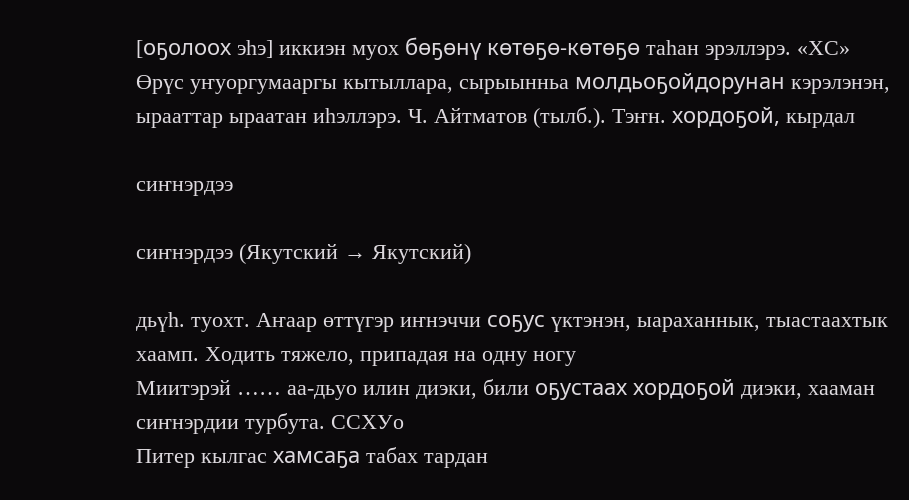[оҕолоох эһэ] иккиэн муох бөҕөнү көтөҕө-көтөҕө таһан эрэллэрэ. «ХС»
Өрүс уҥуоргумааргы кытыллара, сырыынньа молдьоҕойдорунан кэрэлэнэн, ырааттар ыраатан иһэллэрэ. Ч. Айтматов (тылб.). Тэҥн. хордоҕой, кырдал

сиҥнэрдээ

сиҥнэрдээ (Якутский → Якутский)

дьүһ. туохт. Аҥаар өттүгэр иҥнэччи соҕус үктэнэн, ыараханнык, тыастаахтык хаамп. Ходить тяжело, припадая на одну ногу
Миитэрэй …… аа-дьуо илин диэки, били оҕустаах хордоҕой диэки, хааман сиҥнэрдии турбута. ССХУо
Питер кылгас хамсаҕа табах тардан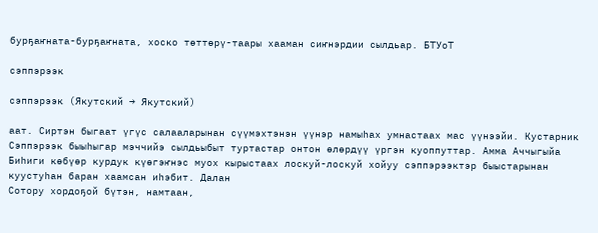бурҕаҥната-бурҕаҥната, хоско төттөрү-таары хааман сиҥнэрдии сылдьар. БТУоТ

сэппэрээк

сэппэрээк (Якутский → Якутский)

аат. Сиртэн быгаат үгүс салааларынан сүүмэхтэнэн үүнэр намыһах умнастаах мас үүнээйи. Кустарник
Сэппэрээк быыһыгар мэччийэ сылдьыбыт туртастар онтон өлөрдүү үргэн куоппуттар. Амма Аччыгыйа
Биһиги көбүөр курдук күөгэҥнэс муох кырыстаах лоскуй-лоскуй хойуу сэппэрээктэр быыстарынан куустуһан баран хаамсан иһэбит. Далан
Сотору хордоҕой бүтэн, намтаан,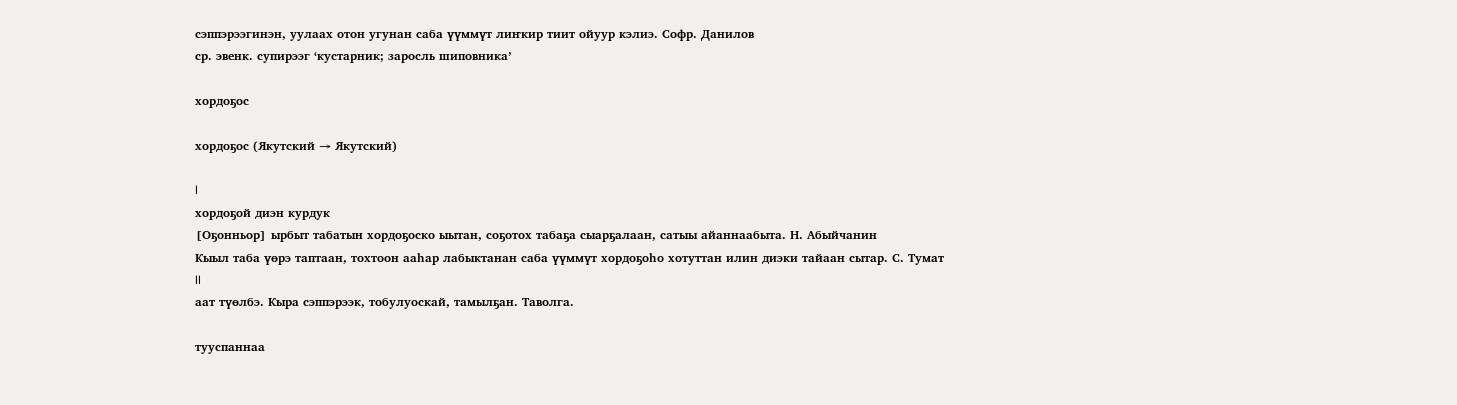сэппэрээгинэн, уулаах отон угунан саба үүммүт лиҥкир тиит ойуур кэлиэ. Софр. Данилов
ср. эвенк. супирээг ‘кустарник; заросль шиповника’

хордоҕос

хордоҕос (Якутский → Якутский)

I
хордоҕой диэн курдук
[Оҕонньор] ырбыт табатын хордоҕоско ыытан, соҕотох табаҕа сыарҕалаан, сатыы айаннаабыта. Н. Абыйчанин
Кыыл таба үөрэ таптаан, тохтоон ааһар лабыктанан саба үүммүт хордоҕоһо хотуттан илин диэки тайаан сытар. С. Тумат
II
аат түөлбэ. Кыра сэппэрээк, тобулуоскай, тамылҕан. Таволга.

тууспаннаа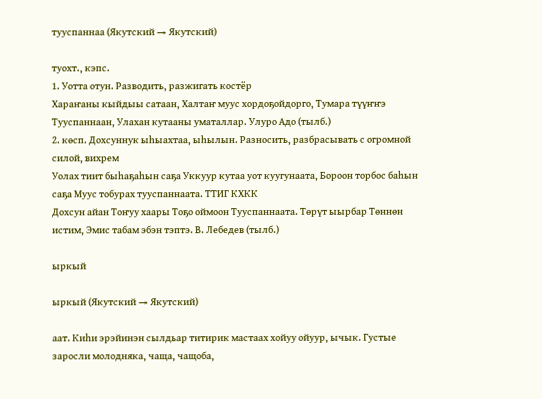тууспаннаа (Якутский → Якутский)

туохт., кэпс.
1. Уотта отун. Разводить, разжигать костёр
Хараҥаны кыйдыы сатаан, Халтаҥ муус хордоҕойдорго, Тумара түүҥҥэ Тууспаннаан, Улахан кутааны уматаллар. Улуро Адо (тылб.)
2. көсп. Дохсуннук ыһыахтаа, ыһылын. Разносить, разбрасывать с огромной силой, вихрем
Уолах тиит быһаҕаһын саҕа Уккуур кутаа уот куугунаата, Бороон торбос баһын саҕа Муус тобурах тууспаннаата. ТТИГ КХКК
Дохсун айан Тоҥуу хаары Тоҕо оймоон Тууспаннаата. Төрүт ыырбар Төннөн истим, Эмис табам эбэн тэптэ. В. Лебедев (тылб.)

ыркый

ыркый (Якутский → Якутский)

аат. Киһи эрэйинэн сылдьар титирик мастаах хойуу ойуур, ычык. Густые заросли молодняка, чаща, чащоба,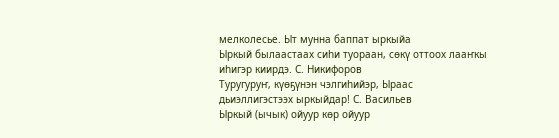мелколесье. Ыт мунна баппат ыркыйа
Ыркый былаастаах сиһи туораан, сөкү оттоох лааҥкы иһигэр киирдэ. С. Никифоров
Туругуруҥ, күөҕүнэн чэлгиһийэр, Ыраас дьиэллигэстээх ыркыйдар! С. Васильев
Ыркый (ычык) ойуур көр ойуур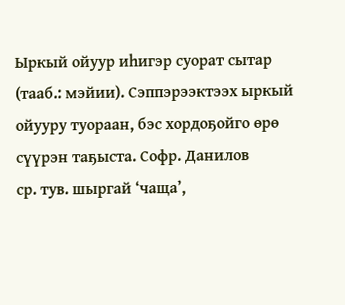Ыркый ойуур иһигэр суорат сытар (тааб.: мэйии). Сэппэрээктээх ыркый ойууру туораан, бэс хордоҕойго өрө сүүрэн таҕыста. Софр. Данилов
ср. тув. шыргай ‘чаща’,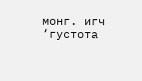монг. игч ‘густота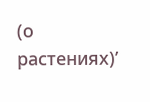(о растениях)’